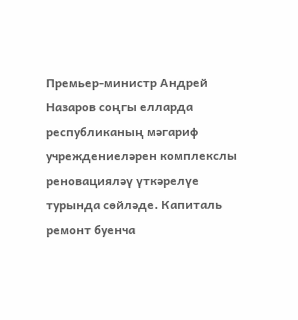Премьер-министр Андрей Назаров соңгы елларда республиканың мәгариф учреждениеләрен комплекслы реновацияләү үткәрелүе турында сөйләде. Капиталь ремонт буенча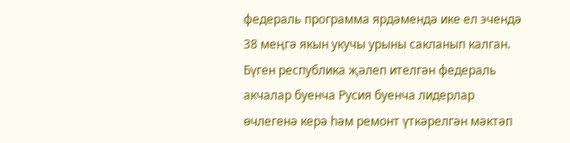федераль программа ярдәмендә ике ел эчендә 38 меңгә якын укучы урыны сакланып калган. Бүген республика җәлеп ителгән федераль акчалар буенча Русия буенча лидерлар өчлегенә керә һәм ремонт үткәрелгән мәктәп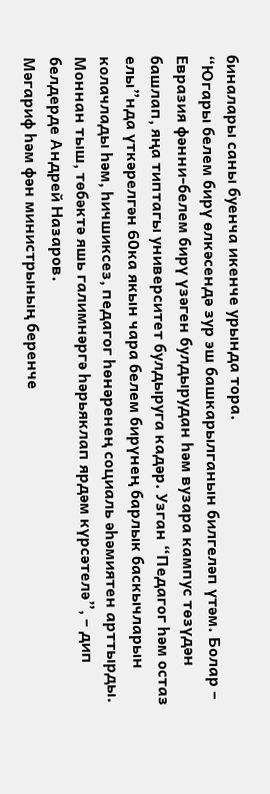биналары саны буенча икенче урында тора.
“Югары белем бирү өлкәсендә зур эш башкарылганын билгеләп үтәм. Болар – Евразия фәнни-белем бирү үзәген булдырудан һәм вузара кампус төзүдән башлап, яңа типтагы университет булдыруга кадәр. Узган “Педагог һәм остаз елы”нда үткәрелгән 60ка якын чара белем бирүнең барлык баскычларын колачлады һәм, һичшиксез, педагог һөнәренең социаль әһәмиятен арттырды. Моннан тыш, төбәктә яшь галимнәргә һәрьяклап ярдәм күрсәтелә”, – дип белдерде Андрей Назаров.
Мәгариф һәм фән министрының беренче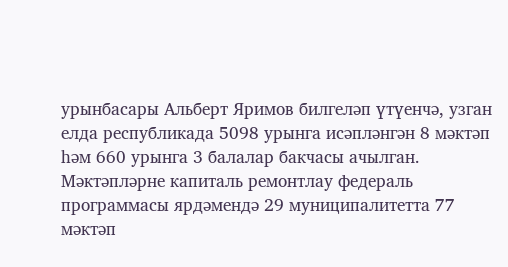урынбасары Альберт Яримов билгеләп үтүенчә, узган елда республикада 5098 урынга исәпләнгән 8 мәктәп һәм 660 урынга 3 балалар бакчасы ачылган. Мәктәпләрне капиталь ремонтлау федераль программасы ярдәмендә 29 муниципалитетта 77 мәктәп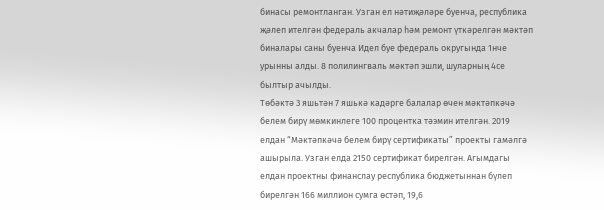бинасы ремонтланган. Узган ел нәтиҗәләре буенча, республика җәлеп ителгән федераль акчалар һәм ремонт үткәрелгән мәктәп биналары саны буенча Идел буе федераль округында 1нче урынны алды. 8 полилингваль мәктәп эшли, шуларның 4се былтыр ачылды.
Төбәктә 3 яшьтән 7 яшькә кадәрге балалар өчен мәктәпкәчә белем бирү мөмкинлеге 100 процентка тәэмин ителгән. 2019 елдан “Мәктәпкәчә белем бирү сертификаты” проекты гамәлгә ашырыла. Узган елда 2150 сертификат бирелгән. Агымдагы елдан проектны финанслау республика бюджетыннан бүлеп бирелгән 166 миллион сумга өстәп, 19,6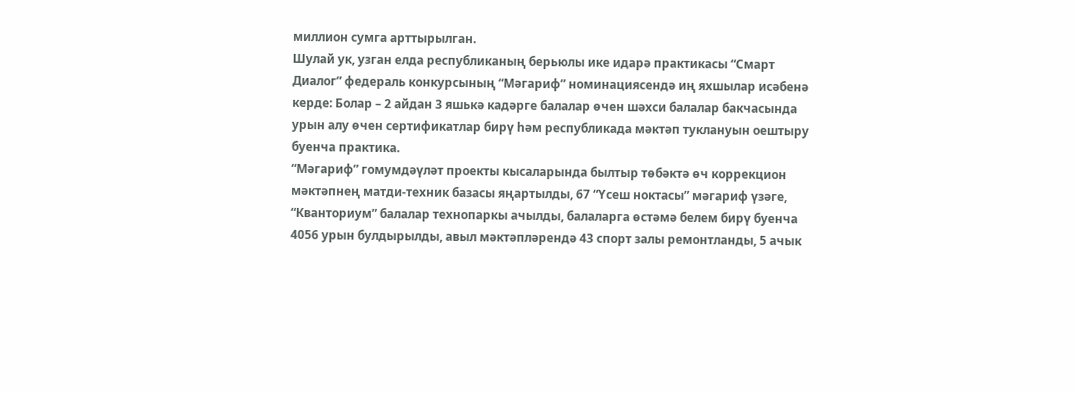миллион сумга арттырылган.
Шулай ук, узган елда республиканың берьюлы ике идарә практикасы “Смарт Диалог” федераль конкурсының “Мәгариф” номинациясендә иң яхшылар исәбенә керде: Болар – 2 айдан 3 яшькә кадәрге балалар өчен шәхси балалар бакчасында урын алу өчен сертификатлар бирү һәм республикада мәктәп туклануын оештыру буенча практика.
“Мәгариф” гомумдәүләт проекты кысаларында былтыр төбәктә өч коррекцион мәктәпнең матди-техник базасы яңартылды, 67 “Үсеш ноктасы” мәгариф үзәге, “Кванториум” балалар технопаркы ачылды, балаларга өстәмә белем бирү буенча 4056 урын булдырылды, авыл мәктәпләрендә 43 спорт залы ремонтланды, 5 ачык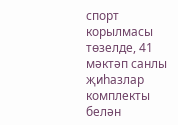спорт корылмасы төзелде, 41 мәктәп санлы җиһазлар комплекты белән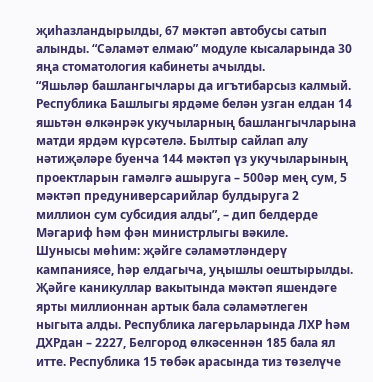җиһазландырылды, 67 мәктәп автобусы сатып алынды. “Сәламәт елмаю” модуле кысаларында 30 яңа стоматология кабинеты ачылды.
“Яшьләр башлангычлары да игътибарсыз калмый. Республика Башлыгы ярдәме белән узган елдан 14 яшьтән өлкәнрәк укучыларның башлангычларына матди ярдәм күрсәтелә. Былтыр сайлап алу нәтиҗәләре буенча 144 мәктәп үз укучыларының проектларын гамәлгә ашыруга – 500әр мең сум, 5 мәктәп предуниверсарийлар булдыруга 2 миллион сум субсидия алды”, – дип белдерде Мәгариф һәм фән министрлыгы вәкиле.
Шунысы мөһим: җәйге сәламәтләндерү кампаниясе, һәр елдагыча, уңышлы оештырылды. Җәйге каникуллар вакытында мәктәп яшендәге ярты миллионнан артык бала сәламәтлеген ныгыта алды. Республика лагерьларында ЛХР һәм ДХРдан – 2227, Белгород өлкәсеннән 185 бала ял итте. Республика 15 төбәк арасында тиз төзелүче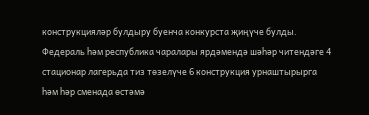конструкцияләр булдыру буенча конкурста җиңүче булды. Федераль һәм республика чаралары ярдәмендә шәһәр читендәге 4 стационар лагерьда тиз төзелүче 6 конструкция урнаштырырга һәм һәр сменада өстәмә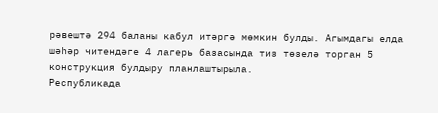рәвештә 294 баланы кабул итәргә мөмкин булды. Агымдагы елда шәһәр читендәге 4 лагерь базасында тиз төзелә торган 5 конструкция булдыру планлаштырыла.
Республикада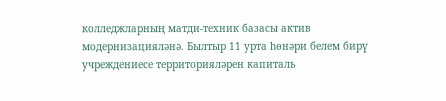колледжларның матди-техник базасы актив модернизацияләнә. Былтыр 11 урта һөнәри белем бирү учреждениесе территорияләрен капиталь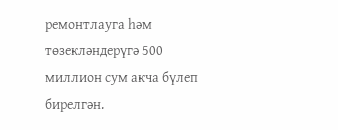ремонтлауга һәм төзекләндерүгә 500 миллион сум акча бүлеп бирелгән.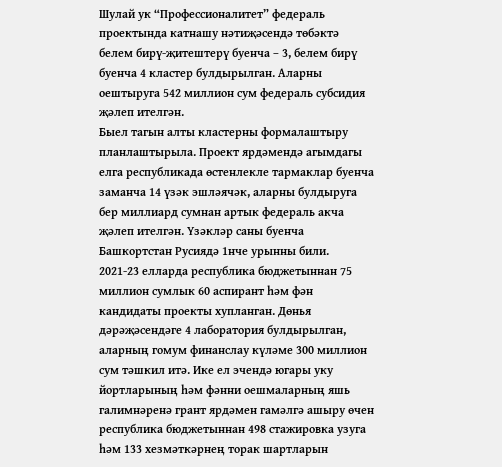Шулай ук “Профессионалитет” федераль проектында катнашу нәтиҗәсендә төбәктә белем бирү-җитештерү буенча – 3, белем бирү буенча 4 кластер булдырылган. Аларны оештыруга 542 миллион сум федераль субсидия җәлеп ителгән.
Быел тагын алты кластерны формалаштыру планлаштырыла. Проект ярдәмендә агымдагы елга республикада өстенлекле тармаклар буенча заманча 14 үзәк эшләячәк, аларны булдыруга бер миллиард сумнан артык федераль акча җәлеп ителгән. Үзәкләр саны буенча Башкортстан Русиядә 1нче урынны били.
2021-23 елларда республика бюджетыннан 75 миллион сумлык 60 аспирант һәм фән кандидаты проекты хупланган. Дөнья дәрәҗәсендәге 4 лаборатория булдырылган, аларның гомум финанслау күләме 300 миллион сум тәшкил итә. Ике ел эчендә югары уку йортларының һәм фәнни оешмаларның яшь галимнәренә грант ярдәмен гамәлгә ашыру өчен республика бюджетыннан 498 стажировка узуга һәм 133 хезмәткәрнең торак шартларын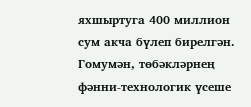яхшыртуга 400 миллион сум акча бүлеп бирелгән.
Гомумән, төбәкләрнең фәнни-технологик үсеше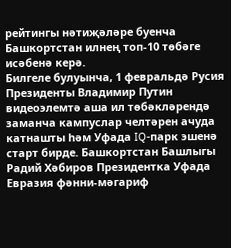рейтингы нәтиҗәләре буенча Башкортстан илнең топ-10 төбәге исәбенә керә.
Билгеле булуынча, 1 февральдә Русия Президенты Владимир Путин видеоэлемтә аша ил төбәкләрендә заманча кампуслар челтәрен ачуда катнашты һәм Уфада IQ-парк эшенә старт бирде. Башкортстан Башлыгы Радий Хәбиров Президентка Уфада Евразия фәнни-мәгариф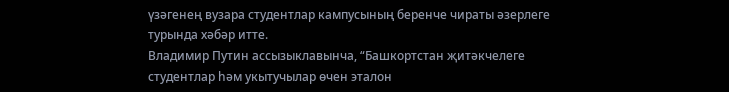үзәгенең вузара студентлар кампусының беренче чираты әзерлеге турында хәбәр итте.
Владимир Путин ассызыклавынча, “Башкортстан җитәкчелеге студентлар һәм укытучылар өчен эталон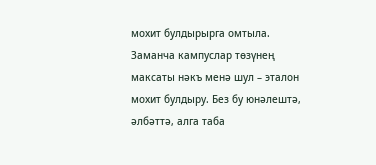мохит булдырырга омтыла. Заманча кампуслар төзүнең максаты нәкъ менә шул – эталон мохит булдыру. Без бу юнәлештә, әлбәттә, алга таба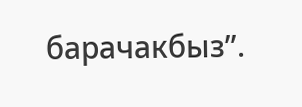барачакбыз”.